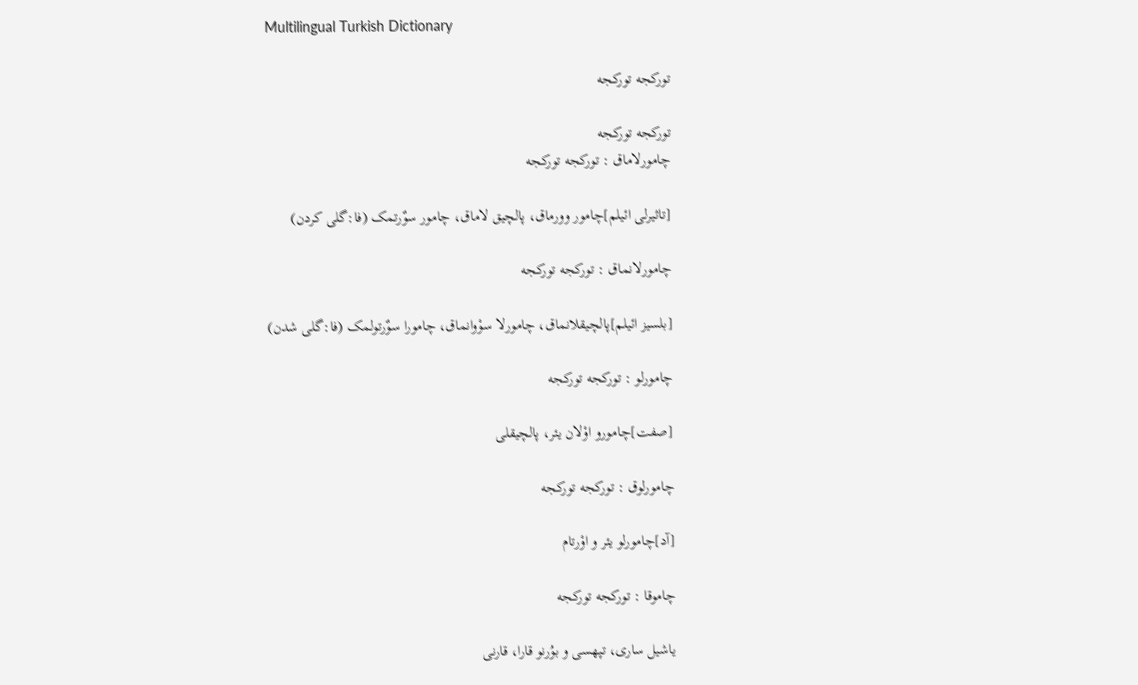Multilingual Turkish Dictionary

تورکجه تورکجه

تورکجه تورکجه
چامورلاماق : تورکجه تورکجه

[تاثیرلی ائیلم]چامور وورماق، پالچیق لاماق، چامور سوٌرتمک (فا:گلی کردن)

چامورلانماق : تورکجه تورکجه

[بلسیز ائیلم]پالچیقلانماق، چامورلا سوْوانماق، چامورا سوٌرتولمک (فا:گلی شدن)

چامورلو : تورکجه تورکجه

[صفت]چامورو اوْلان یئر، پالچیقلی

چامورلوق : تورکجه تورکجه

[آد]چامورلو یئر و اوْرتام

چاموقا : تورکجه تورکجه

یاشیل ساری، تپهسی و بوُرنو قارا، قارنی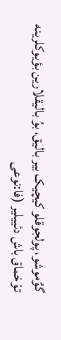گوٌموشو، پولجوقلو کیچیک بیر بالیق، بوُ بالیقلارین بؤیوکلرینه توْخماق باش دئییلیر (فا:نوعی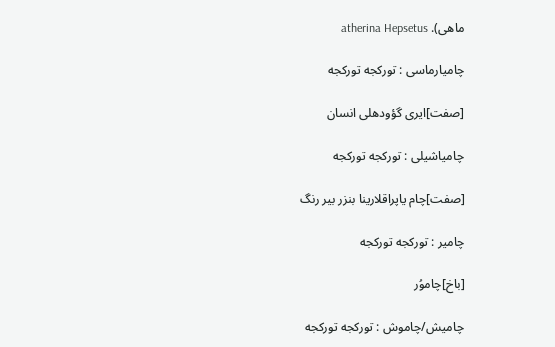ماهی). atherina Hepsetus

چامیارماسی : تورکجه تورکجه

[صفت]ایری گؤودهلی انسان

چامیاشیلی : تورکجه تورکجه

[صفت]چام یاپراقلارینا بنزر بیر رنگ

چامیر : تورکجه تورکجه

[باخ]چاموُر

چامیش/چاموش : تورکجه تورکجه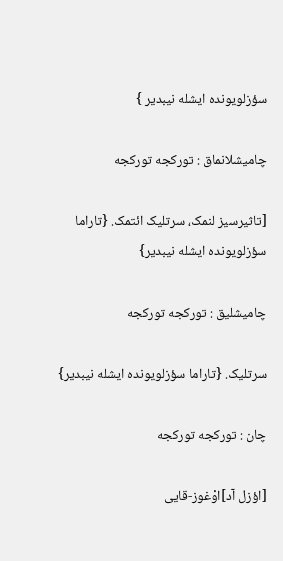سؤزلویونده ایشله نیبدیر }

چامیشلانماق : تورکجه تورکجه

[تاثیرسیز لنمک، سرتلیک ائتمک. {تاراما سؤزلویونده ایشله نیبدیر}

چامیشلیق : تورکجه تورکجه

سرتلیک. {تاراما سؤزلویونده ایشله نیبدیر}

چان : تورکجه تورکجه

[اؤزل آد]اوْغوز-قایی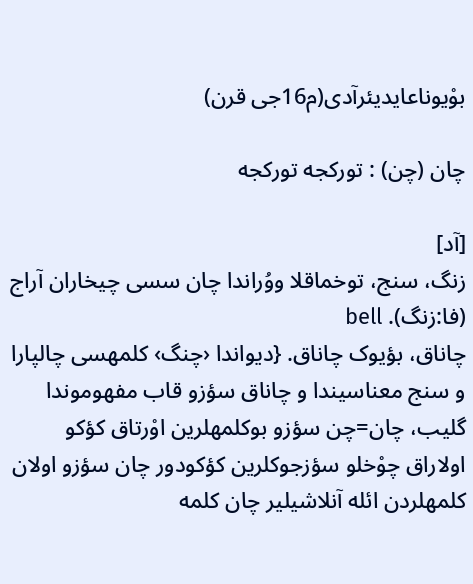بوْیوناعایدیئرآدی(م16جی قرن)

چان (چن) : تورکجه تورکجه

[آد]
زنگ، سنج، توخماقلا ووُراندا چان سسی چیخاران آراج (فا:زنگ). bell
چاناق، بؤیوک چاناق. {دیواندا ‹چنگ› کلمهسی چالپارا و سنج معناسیندا و چاناق سؤزو قاب مفهوموندا گلیب، چان=چن سؤزو بوکلمهلرین اوْرتاق کؤکو اولاراق چوْخلو سؤزجوکلرین کؤکودور چان سؤزو اولان کلمهلردن ائله آنلاشیلیر چان کلمه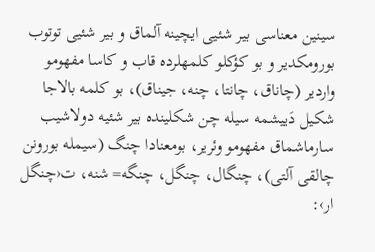سینین معناسی بیر شئیی ایچینه آلماق و بیر شئیی توتوب بورومکدیر و بو کؤکلو کلمهلرده قاب و کاسا مفهومو واردیر (چاناق، چانتا، چنه، جیناق)، بو کلمه بالاجا شکیل دَییشمه سیله چن شکلینده بیر شئیه دولاشیب سارماشماق مفهومو وئریر، بومعنادا چنگ (سیمله بورونن چالقی آلتی)، چنگال، چنگل، چنگه= شنه، ت‹چنگل ار›: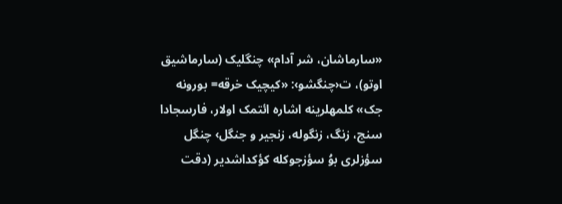«سارماشان، شر آدام» چنگلیک (سارماشیق اوتو)، ت‹چنگشو›: «کیچیک خرقه= بورونه جک» کلمهلرینه اشاره ائتمک اولار، فارسجادا سنج، زنگ، زنگوله، زنجیر و جنگل› چنگل سؤزلری بوُ سؤزجوکله کؤکداشدیر (دقت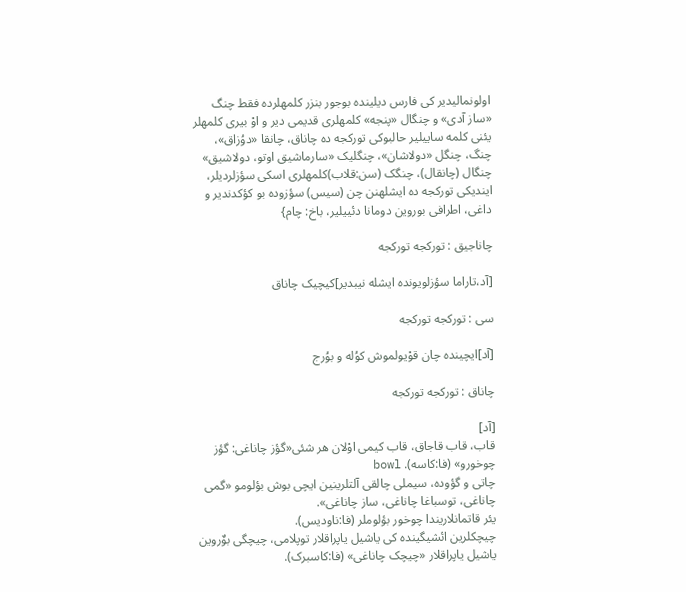اولونمالیدیر کی فارس دیلینده بوجور بنزر کلمهلرده فقط چنگ «ساز آدی» و چنگال «پنجه» کلمهلری قدیمی دیر و اوْ بیری کلمهلر یئنی کلمه ساییلیر حالبوکی تورکجه ده چاناق، چانقا «دوُزاق»، چنگ، چنگل «دولاشان»، چنگلیک «سارماشیق اوتو، دولاشیق» چنگال (چانقال)، چنگک (سن:قلاب)کلمهلری اسکی سؤزلردیلر، ایندیکی تورکجه ده ایشلهنن چن (سیس) سؤزوده بو کؤکدندیر و داغی، اطرافی بوروین دومانا دئییلیر، باخ: چام}

چاناجیق : تورکجه تورکجه

[آد،تاراما سؤزلویونده ایشله نیبدیر]کیچیک چاناق

سی : تورکجه تورکجه

[آد]ایچینده چان قوْیولموش کوُله و بوُرج

چاناق : تورکجه تورکجه

[آد]
قاب، قاب قاجاق، قاب کیمی اوْلان هر شئی«گؤز چاناغی: گؤز چوخورو» (فا:کاسه). bowl
چاتی و گؤوده، سیملی چالقی آلتلرینین ایچی بوش بؤلومو «گمی چاناغی، توسباغا چاناغی، ساز چاناغی».
یئر قاتمانلاریندا چوخور بؤلوملر (فا:ناودیس).
چیچکلرین ائشیگینده کی یاشیل یاپراقلار توپلامی، چیچگی بوٌروین یاشیل یاپراقلار «چیچک چاناغی» (فا:کاسبرک).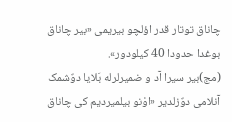چاناق توتار قدر اؤلچو بیریمی «بیر چاناق بوغدا حدودا 40 کیلودور».
(مج)بیر سیرا آد و ضمیرلرله بَلایا دوٌشمک آنلامی دوٌزلدیر «اوْنو بیلمیردیم کی چاناق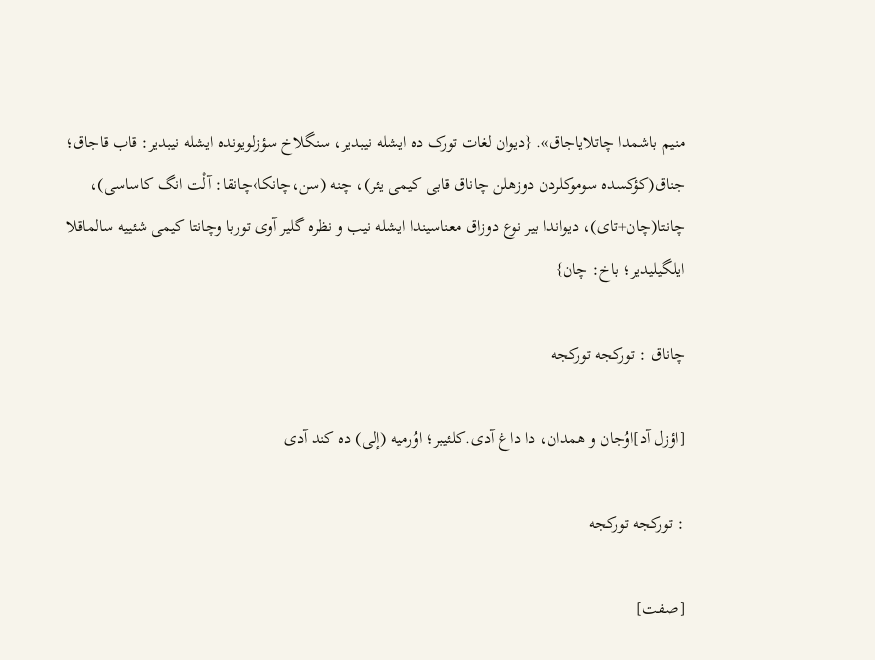منیم باشمدا چاتلایاجاق». {دیوان لغات تورک ده ایشله نیبدیر، سنگلاخ سؤزلویونده ایشله نیبدیر: قاب قاجاق؛ جناق(کؤکسده سوموکلردن دوزهلن چاناق قابی کیمی یئر)، چنه (سن،چانکا›چانقا: آلْت انگ کاساسی)، چانتا(چان+تای)، دیواندا بیر نوع دوزاق معناسیندا ایشله نیب و نظره گلیر آوی توربا وچانتا کیمی شئییه سالماقلا ایلگیلیدیر؛ باخ: چان}

چاناق : تورکجه تورکجه

[اؤزل آد]اوُجان و همدان، دا داغ آدی.کلئیبر؛ اوُرمیه (إلی) ده کند آدی

: تورکجه تورکجه

[صفت]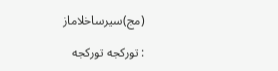(مج)سیرساخلاماز

: تورکجه تورکجه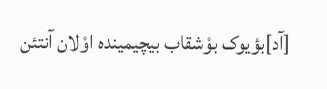[آد]بؤیوک بوْشقاب بیچیمینده اوْلان آنتئن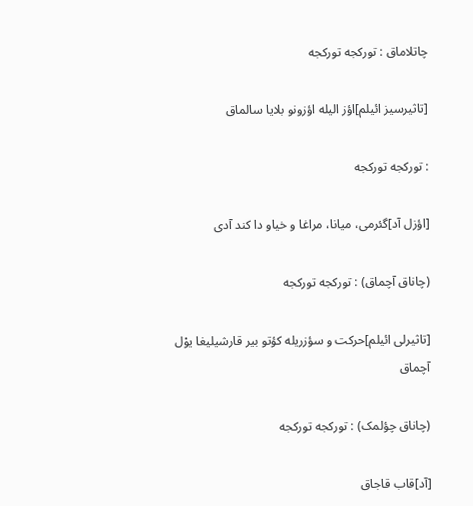چاتلاماق : تورکجه تورکجه

[تاثیرسیز ائیلم]اؤز الیله اؤزونو بلایا سالماق

: تورکجه تورکجه

[اؤزل آد]گئرمی، میانا، مراغا و خیاو دا کند آدی

(چاناق آچماق) : تورکجه تورکجه

[تاثیرلی ائیلم]حرکت و سؤزریله کؤتو بیر قارشیلیغا یوْل آچماق

(چاناق چؤلمک) : تورکجه تورکجه

[آد]قاب قاجاق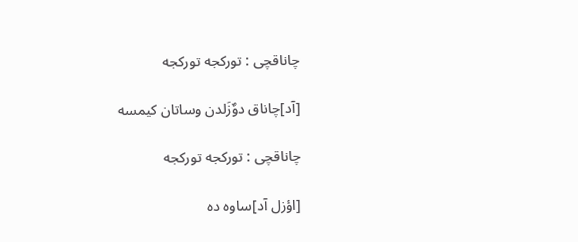چاناقچی : تورکجه تورکجه

[آد]چاناق دوٌزَلدن وساتان کیمسه

چاناقچی : تورکجه تورکجه

[اؤزل آد]ساوه ده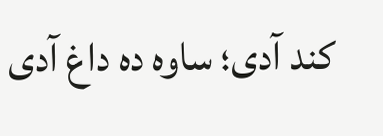کند آدی؛ ساوه ده داغ آدی